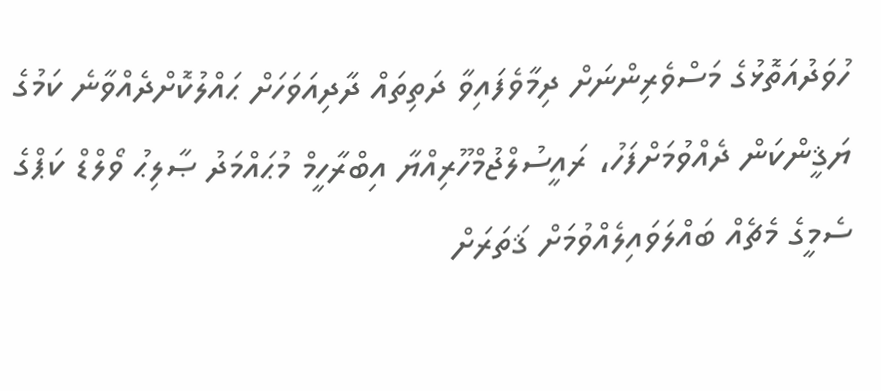ހުވަދުއަތޮޅުގެ މަސްވެރިންނަށް ދިމާވެފައިވާ ދަތިތައް ދާދިއަވަހަށް ޙައްލުކޮށްދެއްވާނެ ކަމުގެ ޔަޤީންކަން ދެއްވުމަށްފަހު، ރައީސުލްޖުމްހޫރިއްޔާ އިބްރާހީމް މުޙައްމަދު ޞާލިޙު ވޯލްޑް ކަޕްގެ ސެމީގެ މެޗެއް ބައްލަވައިލެއްވުމަށް ޤަތަރަށް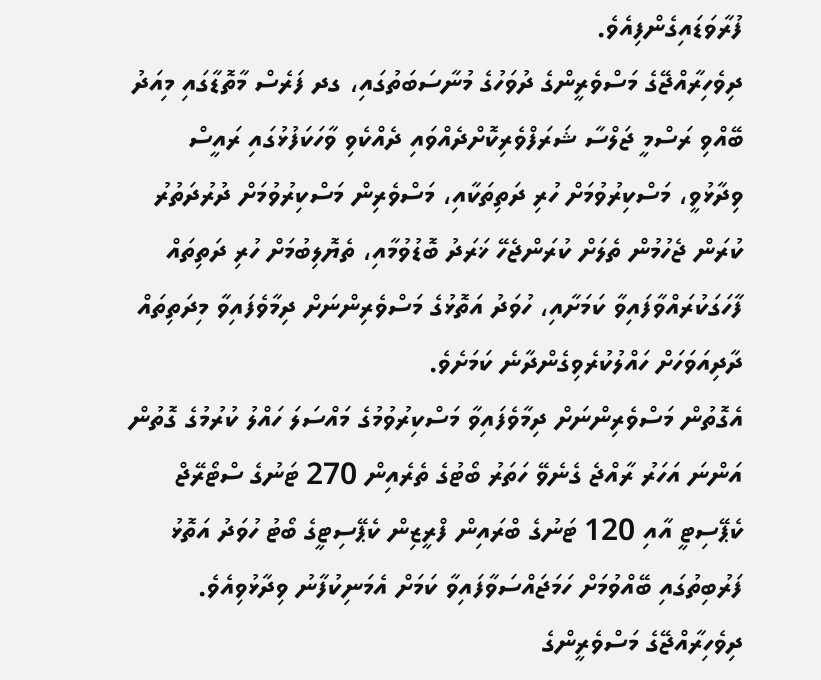ފުރާވަޑައިގެންފިއެވެ.
ދިވެހިރާއްޖޭގެ މަސްވެރީންގެ ދުވަހުގެ މުނާސަބަތުގައި، ގދ ފަރެސް މާތޮޑާގައި މިއަދު ބޭއްވި ރަސްމީ ޖަލްސާ ޝަރަފްވެރިކޮށްދެއްވައި ދެއްކެވި ވާހަކަފުޅުގައި ރައީސް ވިދާޅުވީ، މަސްކިރުވުމަށް ހުރި ދަތިތަކާއި، މަސްވެރިން މަސްކިރުވުމަށް ދުރުދަތުރު ކުރަން ޖެހުމުން ތެލަށް ކުރަންޖެހޭ ޚަރަދު ބޮޑުވުމާއި، ތެޔޮލިބުމަށް ހުރި ދަތިތައް ފާހަގަކުރައްވާފައިވާ ކަމަށާއި، ހުވަދު އަތޮޅުގެ މަސްވެރިންނަށް ދިމާވެފައިވާ މިދަތިތައް ދާދިއަވަހަށް ހައްލުކުރެވިގެންދާނެ ކަމަށެވެ.
އެގޮތުން މަސްވެރިންނަށް ދިމާވެފައިވާ މަސްކިރުވުމުގެ މައްސަލަ ހައްލު ކުރުމުގެ ގޮތުން އަންނަ އަހަރު ރާއްޖެ ގެނެވޭ ހަތަރު ބޯޓުގެ ތެރެއިން 270 ޓަނުގެ ސްޓޯރޭޖް ކެޕޭސިޓީ އާއި 120 ޓަނުގެ ބްރައިން ފްރީޒިން ކެޕޭސިޓީގެ ބޯޓު ހުވަދު އަތޮޅު ފަރުބިތުގައި ބޭއްވުމަށް ހަމަޖައްސަވާފައިވާ ކަމަށް އެމަނިކުފާނު ވިދާޅުވިއެވެ.
ދިވެހިރާއްޖޭގެ މަސްވެރީންގެ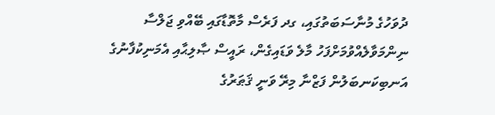ދުވަހުގެ މުނާސަބަތުގައި، ގދ ފަރެސް މާތޮޑާގައި ބޭއްވި ޖަލްސާ ނިންމަވާލެއްވުމަށްފަހު މާލެ ވަޑައިގެން، ރައީސް ޞާލިޙާއި އެމަނިކުފާނުގެ އަނބިކަނބަލުން ފަޒްނާ މިރޭ ވަނީ ޤަޠަރުގެ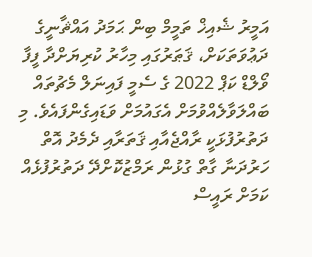އަމީރު ޝެއިޚް ތަމީމް ބިން ޙަމަދު އައްޘާނީގެ ދަޢުވަތަކަށް، ޤަޠަރުގައި މިހާރު ކުރިޔަށްދާ ފީފާ ވޯލްޑް ކަޕް 2022 ގެ ސެމީ ފައިނަލް މެޗުތައް ބައްލަވާލެއްވުމަށް އެގައުމަށް ވަޑައިގެންފައެވެ. މި ދަތުރުފުޅަކީ ރާއްޖެއާއި ޤަތަރާއި ދެމެދު އޮތް ހަރުދަނާ ގާތް ގުޅުން ރަމްޒުކޮށްދޭ ދަތުރުފުޅެއް ކަމަށް ރައީސް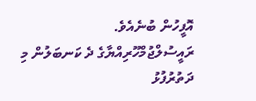އޮފީހުން ބުނެއެވެ.
ރައީސުލްޖުމްހޫރިއްޔާގެ ދެ ކަނބަލުން މި ދަތުރުފުޅު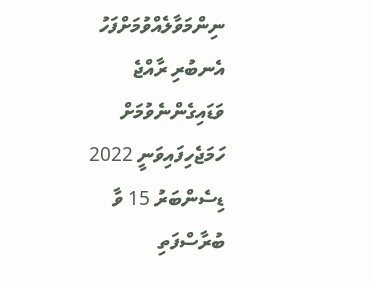ނިންމަވާލެއްވުމަށްފަހު އެނބުރި ރާއްޖެ ވަޑައިގެންނެވުމަށް ހަމަޖެހިފައިވަނީ 2022 ޑިސެންބަރު 15 ވާ ބުރާސްފަތި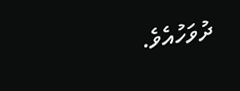ދުވަހުއެވެ.